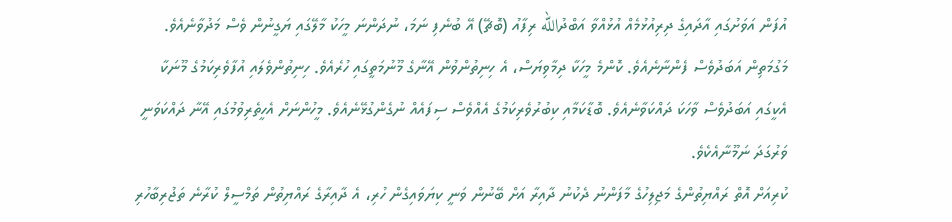އުފަން އަވަށުގައި އާދައިގެ ދިރިއުޅުމެއް އުޅުއްވާ އަބްދުالله ރިފާއު (ބޮޗޭ) އޭ ބުނެފި ނަމަ، ނުދަންނަ މީހަކު މާލޭގައި ޔަގީނުން ވެސް މަދުވާނެއެވެ. މަގުމަތިން އަބަދުވެސް ފެންނާނެއެވެ. ކޮންމެ މީހަކާ ދިމާވިޔަސް، އެ ހިނިތުންވުން އޭނާގެ މޫނުމަތީގައި ހުރެއެވެ. ހިނިތުންވެލައި އުފާވެރިކަމުގެ މޫނަކާ އެކީގައި އަބަދުވެސް ވާހަކަ ދައްކަވާނެއެވެ. ބޮޑާކަމާއި ކިބުރުވެރިކަމުގެ އެއްވެސް ސިފައެއް ނުގެންގުޅޭނެއެވެ. މީހުންނަށް އެހީތެރިވުމުގައި އޭނާ ދައްކަވަނީ ވަރުގަދަ ނަމޫނާއެކެވެ.
ކުރިއަށް އޮތް ރައްޔިތުންގެ މަޖިލިހުގެ މާފަންނު ދެކުނު ދާއިރާ އަށް ބޭނުން ވަނީ ކިޔަވައިގެން ހުރި، އެ ދާއިރާގެ ރައްޔިތުން ތަމްސީލް ކުރާނެ ތަޖުރިބާހުރި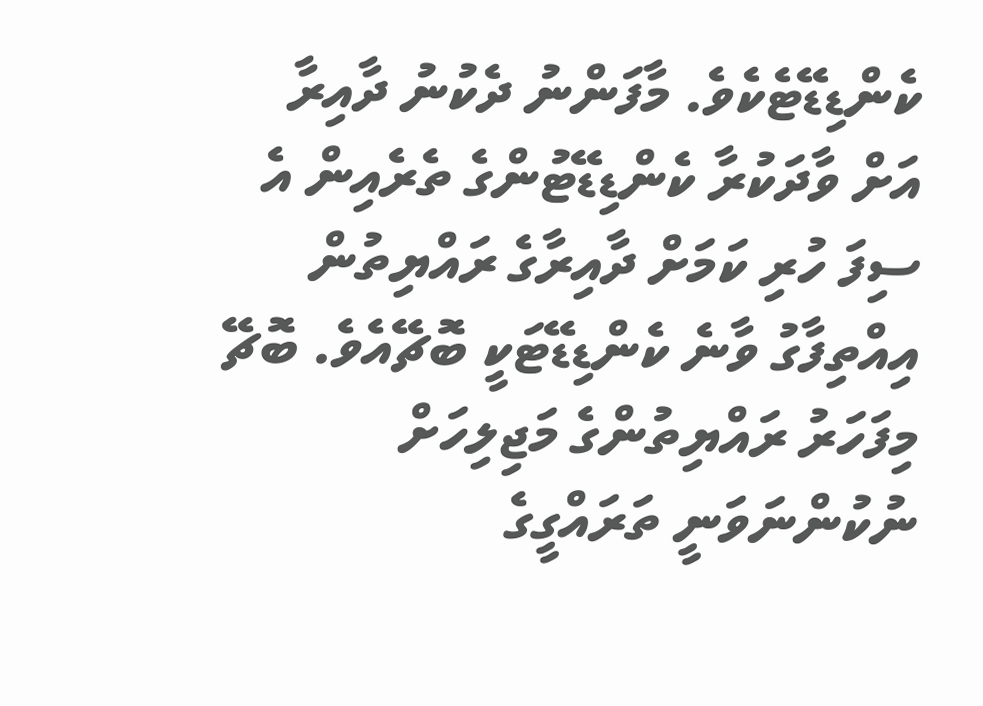ކެންޑިޑޭޓެކެވެ. މާފަންނު ދެކުނު ދާއިރާ އަށް ވާދަކުރާ ކެންޑިޑޭޓުންގެ ތެރެއިން އެ ސިފަ ހުރި ކަމަށް ދާއިރާގެ ރައްޔިތުން އިއްތިފާގު ވާނެ ކެންޑިޑޭޓަކީ ބޮޗޭއެވެ. ބޮޗޭ މިފަހަރު ރައްޔިތުންގެ މަޖިލިހަށް ނުކުންނަވަނީ ތަރައްގީގެ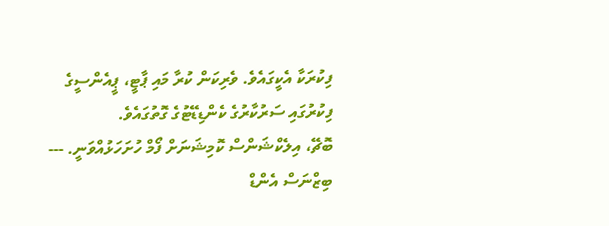ފިކުރަކާ އެކީގައެވެ. ވެރިކަން ކުރާ މައި ޕާޓީ، ޕީއެންސީގެ ފިކުރުގައި ސަރުކާރުގެ ކެންޑިޑޭޓުގެ ގޮތުގައެވެ.
ބޮޗޭ، އިލެކްޝަންސް ކޮމިޝަނަށް ފޯމް ހުށަހަޅުއްވަނީ. ---
ބިޒްނަސް އެންޑް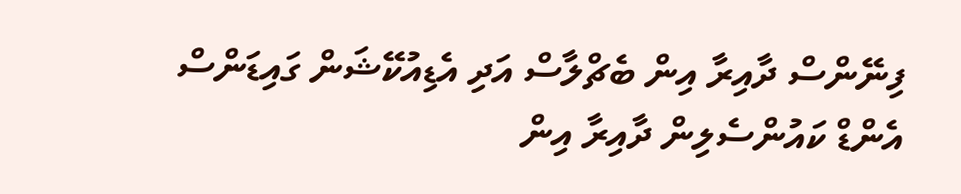ފިނޭންސް ދާއިރާ އިން ބެޗްލާސް އަދި އެޑިއުކޭޝަން ގައިޑަންސް އެންޑް ކައުންސެލިން ދާއިރާ އިން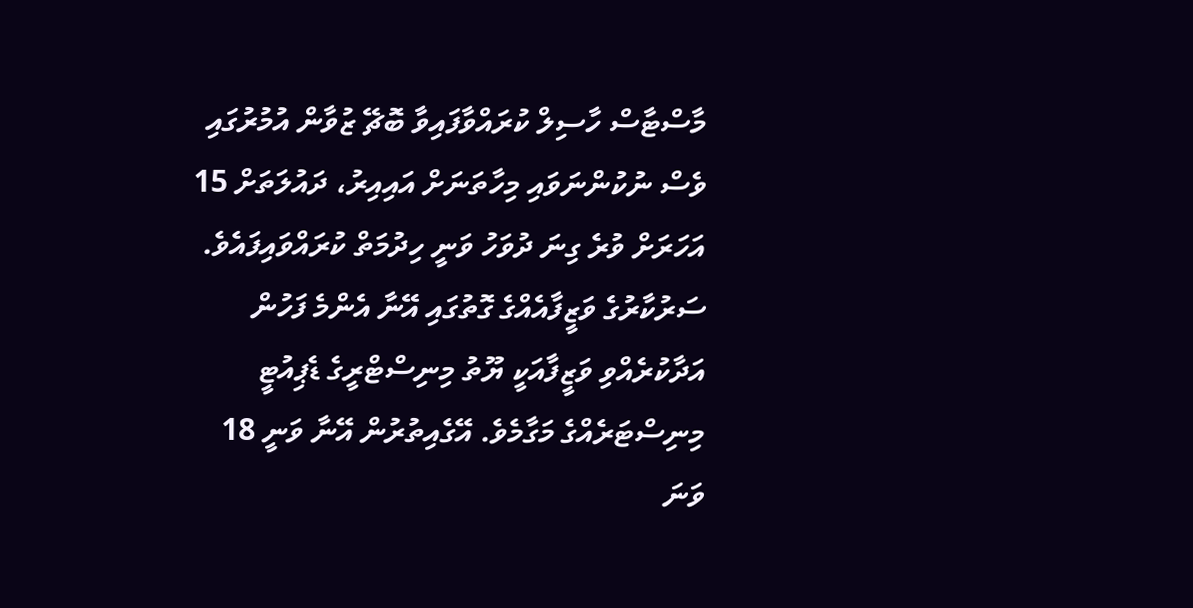މާސްޓާސް ހާސިލް ކުރައްވާފައިވާ ބޮޗޭ ޒުވާން އުމުރުގައި ވެސް ނުކުންނަވައި މިހާތަނަށް އައިއިރު، ދައުލަތަށް 15 އަހަރަށް ވުރެ ގިނަ ދުވަހު ވަނީ ހިދުމަތް ކުރައްވައިފައެވެ. ސަރުކާރުގެ ވަޒީފާއެއްގެ ގޮތުގައި އޭނާ އެންމެ ފަހުން އަދާކުރެއްވި ވަޒީފާއަކީ ޔޫތު މިނިސްޓްރީގެ ޑެޕިއުޓީ މިނިސްޓަރެއްގެ މަގާމެވެ. އޭގެއިތުރުން އޭނާ ވަނީ 18 ވަނަ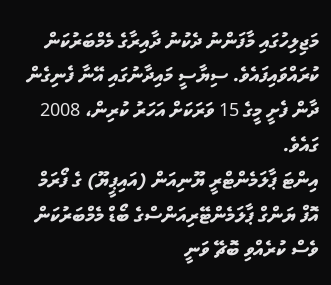މަޖިލިހުގައި މާފަންނު ދެކުނު ދާއިރާގެ މެމްބަރުކަން ކުރައްވައިފައެވެ. ސިޔާސީ މައިދާނުގައި އޭނާ ފެނިގެން ދާން ފެށީ މީގެ 15 ވަރަކަށް އަހަރު ކުރިން، 2008 ގައެވެ.
އިންޓަ ޕާލަމެންޓްރީ ޔޫނިއަން (އައިޕީޔޫ) ގެ ފޯރަމް އޮފް ޔަންގް ޕާލަމެންޓޭރިއަންސްގެ ބޯޑް މެމްބަރުކަން ވެސް ކުރެއްވި ބޮޗޭ ވަނީ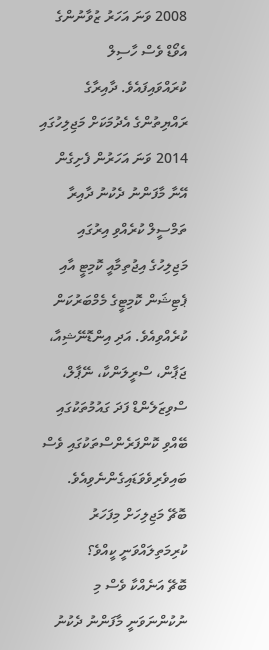2008 ވަނަ އަހަރު ޒުވާނުންގެ އެވޯޑް ވެސް ހާސިލް ކުރައްވައިފައެވެ. ދާއިރާގެ ރައްޔިތުންގެ އެދުމަކަށް މަޖިލިހުގައި 2014 ވަނަ އަހަރުން ފެށިގެން އޭނާ މާފަންނު ދެކުނު ދާއިރާ ތަމްސީލް ކުރެއްވި އިރުގައި މަޖިލިހުގެ އިޖުތިމާއީ ކޮމިޓީ އާއި ޕެޓިޝަން ކޮމިޓީގެ މެމްބަރުކަން ކުރެއްވިއެވެ. އަދި އިންޑޮނޭޝިއާ، ޖަޕާން، ސްރީލަންކާ، ނޭޕާލް، ސްވިޒަލެންޑް ފަދަ ގައުމުތަކުގައި ބޭއްވި ކޮންފަރެންސްތަކުގައި ވެސް ބައިވެރިވެވަޑައިގެންނެވިއެވެ.
ބޮޗޭ މަޖިލިހަށް މިފަހަރު ކުރިމަތިލައްވަނީ ކީއްވެ؟
ބޮޗޭ އަނެއްކާ ވެސް މި ނުކުންނަވަނީ މާފަންނު ދެކުނު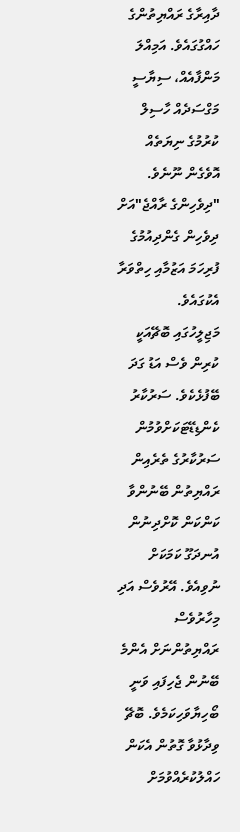ދާއިރާގެ ރައްޔިތުންގެ ހައްގުގައެވެ. އަމިއްލަ މަންފާއެއް، ސިޔާސީ މަގްސަދެއް ހާސިލް ކުރުމުގެ ނިޔަތެއް އޮވެގެން ނޫނެވެ. "ދިވެހިންގެ ރާއްޖެ"އަށް ދިވެހިން ގެންދިއުމުގެ ފުރިހަމަ އަޒުމާއި ހިތްވަރާ އެކުގައެވެ.
މަޖިލީހުގައި ބޮޗޭއަކީ ކުރިން ވެސް އަޑު ގަދަ ބޭފުޅެކެވެ. ސަރުކާރު ކެންޑިޑޭޓަކަށްވުމުން ސަރުކާރުގެ ތެރެއިން ރައްޔިތުން ބޭނުންވާ ކަންކަން ކޮށްދިނުން އުނދަގޫ ކަމަކަށް ނުވިއެވެ. އޭރުވެސް އަދި މިހާރުވެސް ރައްޔިތުންނަށް އެންމެ ބޭނުން ޖެހިފައި ވަނީ ބޯހިޔާވަހިކަމެވެ. ބޮޗޭ ވިދާޅުވާ ގޮތުން އެކަން ހައްލުކުރެއްވުމަށް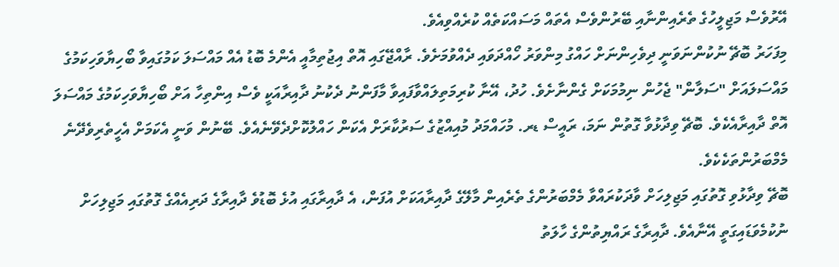އޭރުވެސް މަޖިލީހުގެ ތެރެއިންނާއި ބޭރުންވެސް އެތައް މަސައްކަތެއް ކުރެއްވިއެވެ.
މިފަހަރު ބޮޗޭ ނުކުންނަވަނީ ދިވެހިންނަށް ހައްގު މިންވަރު ހޯއްދަވައި ދެއްވުމަށެވެ. ރާއްޖޭގައި އޮތް އިޖުތިމާއީ އެންމެ ބޮޑު އެއް މައްސަލަ ކަމުގައިވާ ބޯހިޔާވަހިކަމުގެ މައްސަލައަށް "ސަލާން" ޖެހުން ނިމުމަކަށް ގެންނާށެވެ. ހުދު، އޭނާ ކުރިމަތިލައްވާފައިވާ މާފަންނު ދެކުނު ދާއިރާއަކީ ވެސް އިންތިހާ އަށް ބޯހިޔާވަހިކަމުގެ މައްސަލަ އޮތް ދާއިރާއެކެވެ. ބޮޗޭ ވިދާޅުވާ ގޮތުން ނަމަ، ރައީސް ޑރ. މުހައްމަދު މުއިއްޒުގެ ސަރުކާރަށް އެކަން ހައްލުކޮށްދެވޭނެއެވެ. ބޭނުން ވަނީ އެކަމަށް އެހީތެރިވެދޭނެ މެމްބަރުންތަކެކެވެ.
ބޮޗޭ ވިދާޅުވި ގޮތުގައި މަޖިލިހަށް ވާދަކުރައްވާ މެމްބަރުންގެ ތެރެއިން މާލޭގެ ދާއިރާއަކަށް އުފަން، އެ ދާއިރާގައި އުޅެ ބޮޑުވެ ދާއިރާގެ ދަރިއެއްގެ ގޮތުގައި މަޖިލިހަށް ނުކުމެވަޑައިގަތީ އޭނާއެވެ. ދާއިރާގެ ރައްޔިތުންގެ ހާލަތު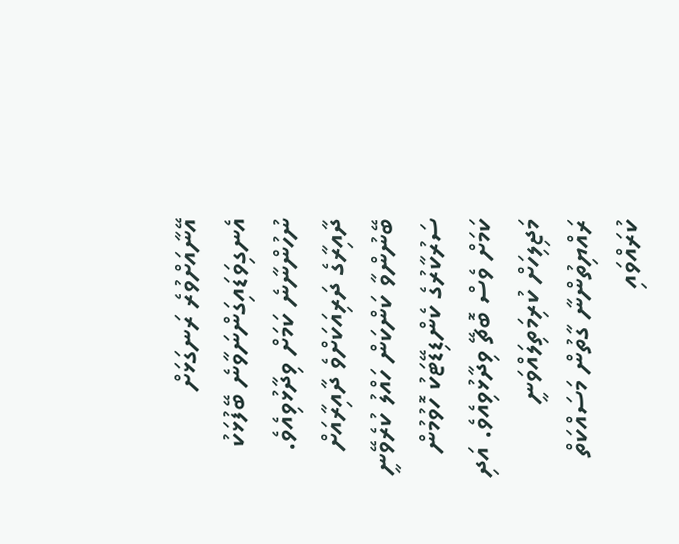އޭނާއަށްވުރެ ރަނގަޅަށް އެނގިވަޑައިގަންނަވާނެ ބޭފުޅަކު ނުހުންނާނެ ކަމަށް ވިދާޅުވިއެވެ.
ދާއިރާގެ ދަރިއަކަށްވެ ދާއިރާއަށް ބޭނުންވާ ކަންކަން ހައްލު ކުރެވޭނީ ސަރުކާރުގެ ކެންޑިޑޭޓަކު ހޮވުމުން ކަމަށް ވެސް ބޮޗޭ ވިދާޅުވިއެވެ. އަދި މަޖިލިހަށް ކުރިމަތިލައްވަނީ ރައްޔިތުންނާ ގާތުން މަސައްކަތް ކުރައްވައި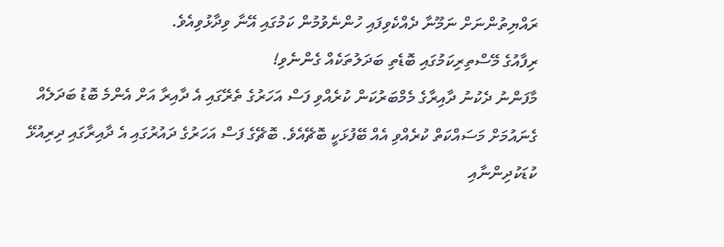ރައްޔިތުންނަށް ނަމޫނާ ދެއްކެވިފައި ހުންނެވުމުން ކަމުގައި އޭނާ ވިދާޅުވިއެވެ.
ރިފާއުގެ މޭސްތިރިކަމުގައި ބޮޑެތި ބަދަލުތަކެއް ގެންނެވި!
މާފަންނު ދެކުނު ދާއިރާގެ މެމްބަރުކަން ކުރެއްވި ފަސް އަހަރުގެ ތެރޭގައި އެ ދާއިރާ އަށް އެންމެ ބޮޑު ބަދަލެއް ގެނައުމަށް މަސައްކަތް ކުރެއްވި އެއް ބޭފުޅަކީ ބޮޗޭއެވެ. ބޮޗޭގެ ފަސް އަހަރުގެ ދައުރުގައި އެ ދާއިރާގައި ދިރިއުޅޭ ކުޑަކުދިންނާއި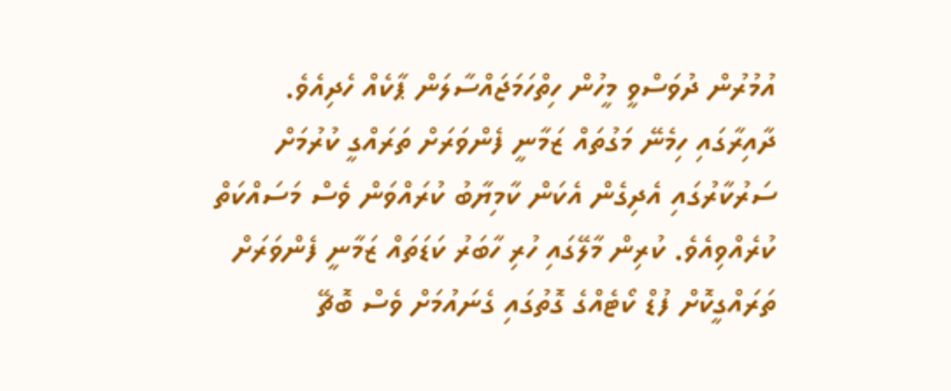އުމުރުން ދުވަސްވީ މީހުން ހިތްހަމަޖައްސާލަން ޕާކެއް ހެދިއެވެ.
ދާއިރާގައި ހިމެނޭ މަގުތައް ޒަމާނީ ފެންވަރަށް ތަރައްގީ ކުރުމަށް ސަރުކާރުގައި އެދިގެން އެކަން ކާމިޔާބު ކުރައްވަން ވެސް މަސައްކަތް ކުރެއްވިއެވެ. ކުރިން މާލޭގައި ހުރި ހާބަރު ކަޑަތައް ޒަމާނީ ފެންވަރަށް ތަރައްގީކޮށް ފުޑް ކޯޓެއްގެ ގޮތުގައި ގެނައުމަށް ވެސް ބޮޗޭ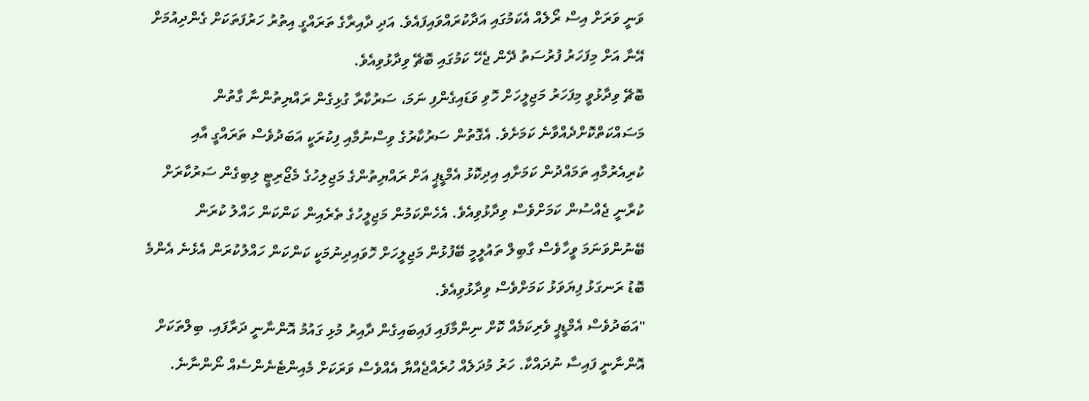ވަނީ ވަރަށް އިސް ރޯލެއް އެކަމުގައި އަދާކުރައްވައިފައެވެ. އަދި ދާއިރާގެ ތަރައްގީ އިތުރު ހަރުފަތަކަށް ގެންދިއުމަށް އޭނާ އަށް މިފަހަރު ފުރުސަތު ދޭން ޖެހޭ ކަމުގައި ބޮޗޭ ވިދާޅުވިއެވެ.
ބޮޗޭ ވިދާޅުވީ މިފަހަރު މަޖިލީހަށް ހޮވި ވަޑައިގެންފި ނަމަ، ސަރުކާރާ ގުޅިގެން ރައްޔިތުންނާ ގާތުން މަސައްކަތްކޮށްދެއްވާނެ ކަމަށެވެ. އެގޮތުން ސަރުކާރުގެ ވިސްނުމާއި ފިކުރަކީ އަބަދުވެސް ތަރައްގީ އާއި ކުރިއެރުމާއި ތަމައްދުން ކަމަށާއި އިދިކޮޅު އެމްޑީޕީ އަށް ރައްޔިތުންގެ މަޖިލިހުގެ މެޖޯރިޓީ ލިބިގެން ސަރުކާރަށް ކުރާނީ ޖެއްސުން ކަމަށްވެސް ވިދާޅުވިއެވެ. އެހެންކަމުން މަޖިލީހުގެ ތެރެއިން ކަންކަން ހައްލު ކުރަން ބޭނުންވަނަމަ ވީހާވެސް ގާބިލް ތައުލީމީ ބޭފުޅުން މަޖިލީހަށް ހޮވައިދިނުމަކީ ކަންކަން ހައްލުކުރަން އެޅެނެ އެންމެ ބޮޑު ރަނގަޅު ފިޔަވަޅު ކަމަށްވެސް ވިދާޅުވިއެވެ.
"އަބަދުވެސް އެމްޑީޕީ ވެރިކަމެއް ކޮށް ނިންމާފައި ފައިބައިގެން ދާއިރު މުޅި ގައުމު އޮންނާނީ ދަރާފައި. ބިލްތަކަށް އޮންނާނީ ފައިސާ ނުދައްކާ. ހަރު މުދަލެއް ހުރެއްޖެއްޔާ އެއްވެސް ވަރަކަށް މެއިންޓެނެންސެއް ނޯންނާނެ.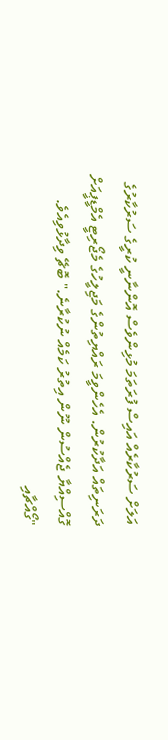އަލަށް ސަރުކާރެއް އައިސް ފުރަތަމަ މުޅިންވެސް އޮންނާނީ ކުރީގެ ސަރުކާރުގެ ދަރަނިތައް އަދާކުރުން. އެހެންވީމަ ރައްޔިތުންގެ މަޖިލީހުގެ މެޖޯރިޓީ އެމްޑީޕީއަށް ގޮއްސިއްޔާ ޖެއްސުން ނޫން އިތުރު ކަމެއް ނުކުރާނެ." ބޮޗޭ ވިދާޅުވިއެވެ.
"ގޯއްޗާއި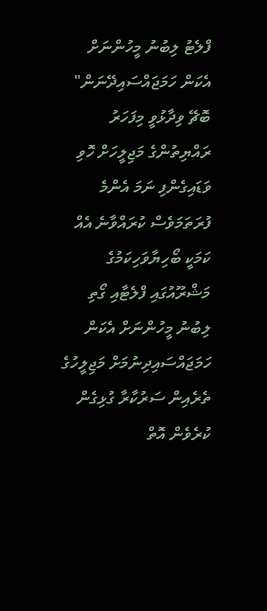ފްލެޓު ލިބުނު މީހުންނަށް އެކަން ހަމަޖައްސައިދޭނަން"
ބޮޗޭ ވިދާޅުވީ މިފަހަރު ރައްޔިތުންގެ މަޖިލީހަށް ހޮވި ވަޑައިގެންފި ނަމަ އެންމެ ފުރަތަމަވެސް ކުރައްވާނެ އެއް ކަމަކީ ބޯހިޔާވަހިކަމުގެ މަޝްރޫއުގައި ފްލެޓާއި ގޯތި ލިބުނު މީހުންނަށް އެކަން ހަމަޖައްސައިދިނުމަށް މަޖިލީހުގެ ތެރެއިން ސަރުކާރާ ގުޅިގެން ކުރެވެން އޮތް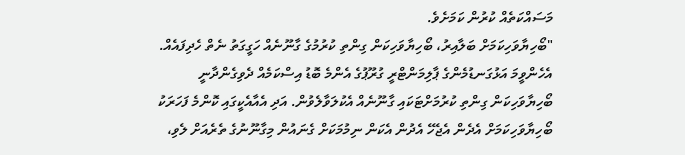މަސައްކަތެއް ކުރުން ކަމަށެވެ.
"ބޯހިޔާވަހިކަމަށް ބަލާއިރު، ބޯހިޔާވަހިކަން ގިންތި ކުރުމުގެ ގާނޫނެއް ހަގީގަތު ނެތް ހެދިފައެއް. އެހެންވީމަ އަޅުގަނޑުމެންގެ ޕާލިމަންޓްރީ ގުރޫޕުގެ އެންމެ ބޮޑު އިސްކަމެއް ދެވިގެންދާނީ ބޯހިޔާވަހިކަން ގިންތި ކުރުމަށްޓަކައި ގާނޫނެއް އެކުލަވާލެވުން. އަދި އެއާއެކީގައި ކޮންމެ ފަހަރަކު ބޯހިޔާވަހިކަމަށް އެދެން އެޖެހޭ އެދުން އެކަން ނިމުމަކަށް ގެނައުން މިގާނޫނުގެ ތެރެއަށް ލެވި،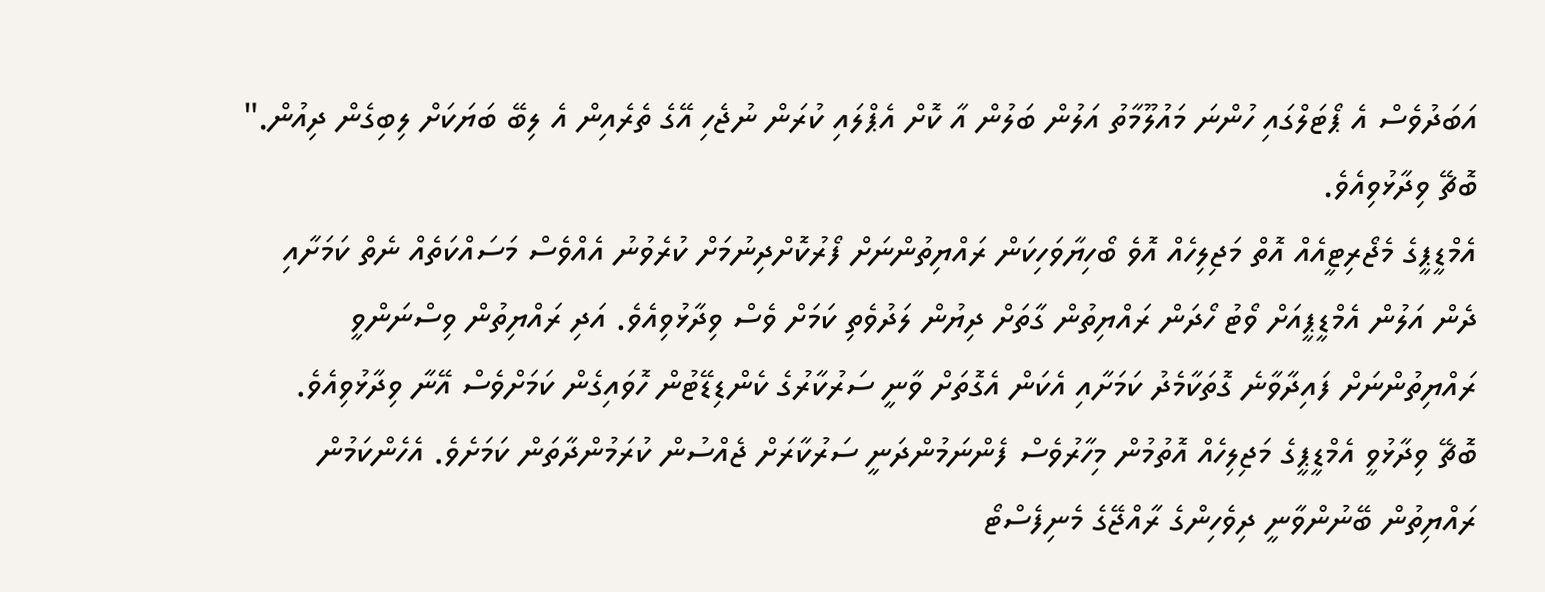އަބަދުވެސް އެ ޕޯޓަލްގައި ހުންނަ މައުލޫމާތު އަލުން ބަލުން އާ ކޮށް އެޕްލައި ކުރަން ނުޖެހި އޭގެ ތެރެއިން އެ ލިބޭ ބަޔަކަށް ލިބިގެން ދިއުން." ބޮޗޭ ވިދާޅުވިއެވެ.
އެމްޑީޕީގެ މެޖޯރިޓީއެއް އޮތް މަޖިލިހެއް އޮވެ ބޯހިޔާވަހިކަން ރައްޔިތުންނަށް ފޯރުކޮށްދިނުމަށް ކުރެވުނު އެއްވެސް މަސައްކަތެއް ނެތް ކަމަށާއި ދެން އަލުން އެމްޑީޕީއަށް ވޯޓު ހޯދަން ރައްޔިތުން ގާތަށް ދިޔުން ލަދުވެތި ކަމަށް ވެސް ވިދާޅުވިއެވެ. އަދި ރައްޔިތުން ވިސްނަންވީ ރައްޔިތުންނަށް ފައިދާވާނެ ގޮތަކާމެދު ކަމަށާއި އެކަން އެގޮތަށް ވާނީ ސަރުކާރުގެ ކެންޑިޑޭޓުން ހޮވައިގެން ކަމަށްވެސް އޭނާ ވިދާޅުވިއެވެ.
ބޮޗޭ ވިދާޅުވީ އެމްޑީޕީގެ މަޖިލިހެއް އޮތުމުން މިހާރުވެސް ފެންނަމުންދަނީ ސަރުކާރަށް ޖެއްސުން ކުރަމުންދާތަން ކަމަށެވެ. އެހެންކަމުން ރައްޔިތުން ބޭނުންވާނީ ދިވެހިންގެ ރާއްޖޭގެ މެނިފެސްޓޯ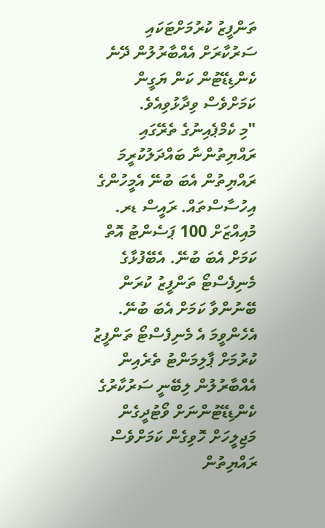ތަންފީޒު ކުރުމަށްޓަކައި ސަރުކާރަށް އެއްބާރުލުން ދޭނެ ކެންޑިޑޭޓުން ކަން ޔަގީން ކަމަށްވެސް ވިދާޅުވިއެވެ.
"މި ކެމްޕެއިނުގެ ތެރޭގައި ރައްޔިތުންނާ ބައްދަލުކުރީމަ ރައްޔިތުން އެބަ ބުނޭ އެމީހުންގެ އިހުސާސްތައް. ރައީސް ޑރ. މުއިއްޒަށް 100 ޕަސެންޓު އޮތް ކަމަށް އެބަ ބުނޭ. އެބޭފުޅާގެ މެނިފެސްޓޯ ތަންފީޒު ކުރަން ބޭނުންވާ ކަމަށް އެބަ ބުނޭ. އެހެންވީމަ އެ މެނިފެސްޓޯ ތަންފީޒު ކުރުމަށް ޕާލިމަންޓު ތެރެއިން އެއްބާރުލުން ލިބޭނީ ސަރުކާރުގެ ކެންޑިޑޭޓުންނަށް ވޯޓުދީގެން މަޖިލީހަށް ހޮވިގެން ކަމަށްވެސް ރައްޔިތުން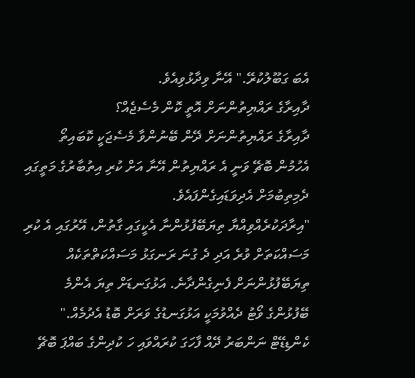އެބަ ގަބޫލުކުރޭ." އޭނާ ވިދާޅުވިއެވެ.
ދާއިރާގެ ރައްޔިތުންނަށް އޮތީ ކޮން މެސެޖެއް؟
ދާއިރާގެ ރައްޔިތުންނަށް ދޭން ބޭނުންވާ މެސެޖަކީ ކޮބައިތޯ އެހުމުން ބޮޗޭ ވަނީ އެ ރައްޔިތުން އޭނާ އަށް ކުރި އިތުބާރުގެ މަތީގައި ދެމިތިބުމަށް އެދިވަޑައިގެންފައެވެ.
"އިރާދަކުރެއްވިއްޔާ ތިޔަބޭފުޅުންނާ އެކީގައި ގާތުން، އޭރުގައި އެ ކުރި މަސައްކަތަށް ވުރެ އަދި ދެ ގުނަ ރަނގަޅު މަސައްކަތްތަކެއް ތިޔަބޭފުޅުންނަށް ފެނިގެންދާނެ. އަޅުގަނޑަށް ތިޔަ އެންމެ ބޭފުޅުންގެ ވޯޓު ދެއްވުމަކީ އަޅުގަނޑުގެ ވަރަށް ބޮޑު އެދުމެއް." ކެންޑިޑޭޓް ނަންބަރު ދޭއް ފާހަގަ ކުރައްވައި ހަ ކުދިންގެ ބައްޕަ ބޮޗޭ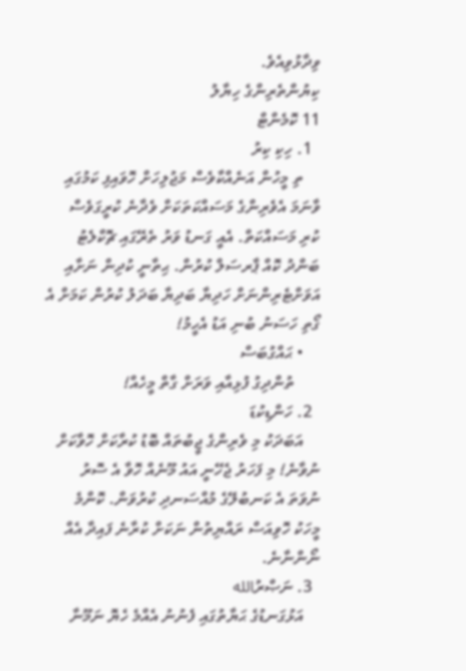ވިދާޅުވިއެވެ.
ކިޔުންތެރިންގެ ހިޔާލު
11 ކޮމެންޓް
  1. ހިކި ކިރު
    ތި މީހުން އަނެއްކާވެސް މަޖުލިހަށް ހޮވައިފި ކަމުގައި ވާނަމަ އެވެރިންގެ މަސައްކަތަކަށް ވެދާނެ ކުރީގަވެސް ކުރި މަސައްކަތް. އެއީ ގަނޑު ވަރު ތެރޭގައި ޗޮކްލެޓު ބަންދު ކޮއް ޕާރސަލް ކުރުން. ޙިތާނީ ކުދިން ނަށާއި އަވަށްޓެރިންނަށް ހަދިޔާ ބަދިޔާ ބަދަލު ކުރުން ކަމަށް އެ ގޯތި ހަސަނު ބުނި އަޑު އެހީމު!
    • ޙައްގުބަސް
      ތުންދިގު ފުޅިއާއި ވަރަށް ގާތް މީހެއް!
  2. ހަންޑިކުޑަ
    އަބަދަކު މި ވެރިންގެ ޖީބުތައް ބޮޑު ކުރާކަށް ހޮވާކަށް ނުވާނެ! މި ފަހަރު ޖެހޭނީ އައު މޫނެއް ހޮވާ އެ ސޮރު ނުވަތަ އެ ކަނބުލޭގެ މުއްސަނދި ކުރުވަން. ކޮންމެ މީހަކު ހޮވިއަސް ރައްޔިތުން ނަކަށް ކުރާނެ ފައިދާ އެއް ނޯންނާނެ.
  3. ނަޞްރުالله
    އަޅުގަނޑުގެ ޙަޔާތުގައި ފެނުނު އެއްމެ ހެޔޮ ނަމޫނާ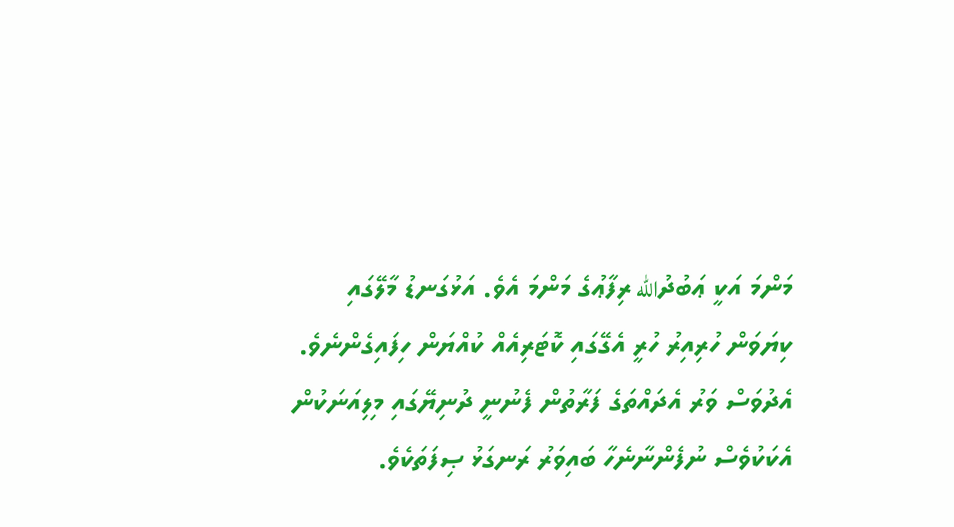މަންމަ އަކީ ޢަބުދުالله ރިފާޢުގެ މަންމަ އެވެ. އަޅުގަނޑު މާލޭގައި ކިޔަވަން ހުރިއިރު ހުރީ އެގޭގައި ކޮޓަރިއެއް ކުއްޔަން ހިފައިގެންނެވެ. އެދުވަސް ވަރު އެދައްތަގެ ފަރާތުން ފެނުނީ ދުނިޔޭގައި މިލިއަނަކުން އެކަކުވެސް ނުފެންނާނެހާ ބައިވަރު ރަނގަޅު ޞިފަތަކެވެ.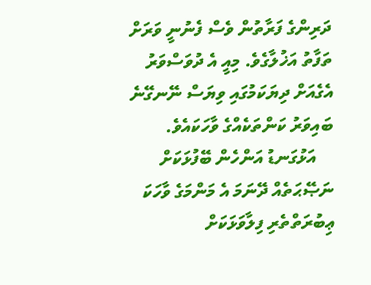ދަރިންގެ ފަރާތުން ވެސް ފެނުނީ ވަރަށް ތަފާތު އަޚުލާގެވެ. މިއީ އެ ދުވަސްވަރު އެގެއަށް ދިޔަކަމުގައި ވިޔަސް ނޭނގޭނެ ބައިވަރު ކަންތަކެއްގެ ވާހަކައެވެ.
    އަޅުގަނޑު އަންހެން ބޭފުޅަކަށް ނަޞޭޙަތެއް ދޭނަމަ އެ މަންމަގެ ވާހަކަ ޢިބުރަތްތެރި ފިލާވަޅަކަށް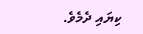ކިޔައި ދެމެވެ.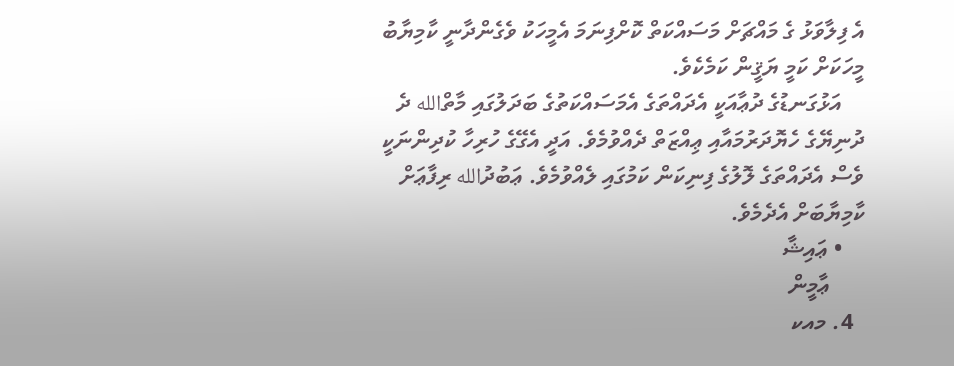އެ ފިލާވަޅު ގެ މައްޗަށް މަސައްކަތް ކޮށްފިނަމަ އެމީހަކު ވެގެންދާނީ ކާމިޔާބު މީހަކަށް ކަމީ ޔަޤީން ކަމެކެވެ.
    އަޅުގަނޑުގެ ދުޢާއަކީ އެދައްތަގެ އެމަސައްކަތުގެ ބަދަލުގައި މާތްالله ދެ ދުނިޔޭގެ ހެޔޮދަރުމައާއި ޢިއްޒަތް ދެއްވުމެވެ. އަދީ އެގޭގެ ހުރިހާ ކުދިންނަކީ ވެސް އެދައްތަގެ ލޮލުގެ ފިނިކަން ކަމުގައި ލެއްވުމެވެ. ޢަބުދުالله ރިފާޢަށް ކާމިޔާބަށް އެދެމެވެ.
    • ޢައިޝާ
      ޢާމީން
  4. މއކ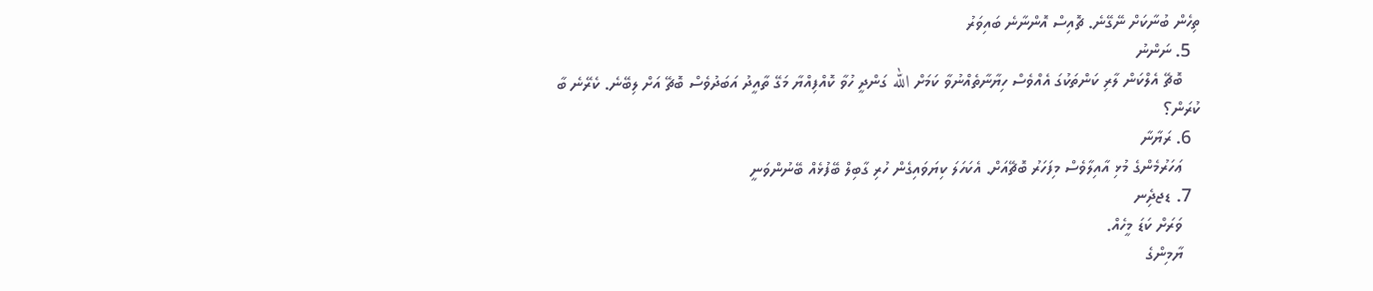ތިހެން ބުނާކަށް ނޭގޭނެ. ޗޮއިސް އޮންނާނެ ބައިވަރު
  5. ނަންނު
    ބޮޗޭ އެލްކަން ލާރި ކަންތަކުގަ އެއްވެސް ހިޔާނާތެއްނުވާ ކަމަށް الله ގަންދީ ހުވާ ކޮއްފިއްޔާ މަގޭ ތާއީދު އަބަދުވެސް ބޮޗޭ އަށް ލިބޭނެ. ކެރޭނެ ބާ ކުރަން؟
  6. ރަޔާނާ
    ޢަހަރުމެންގެ މުޅި އާއިލާވެސް މިފަހަރު ބޮޗޭއަށް. އެކަހަލަ ކިޔަވައިގެން ހުރި ގާބިލް ބޭފުޅެއް ބޭނުންވަނީ
  7. ޑޖދިެނ
    ވަރަށް ކަޑަ މީހެއް.
    ޔާމިންގެ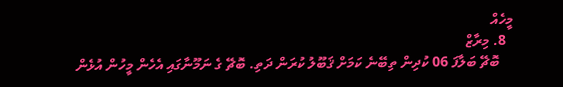މީހެއް
  8. މިރާޒް
    ބޮޗޭ ބަލާފަ 06 ކުދިން ތިބޭނެ ކަމަށް ޤަބޫލު ކުރަން ދަތި. ބޮޗޭ ގެ ނަމޫނާގައި އެހެން މީހުން އުޅެން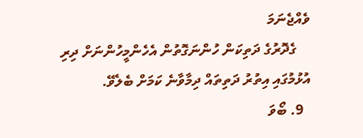ވެއްޖެނަމަ
    ގެދޮރުގެ ދަތިކަން ހުންނަގޮތުން އެހެންމީހުންނަށް ދިރި އުޅުމުގައި އިތުރު ދަތިތައް ދިމާވާނެ ކަމަށް ބެލެވޭ.
  9. ބޯވަ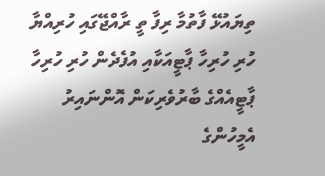ތިޔައުޅޭ ފާތުމާ ރިފާ ތީ ރާއްޖޭގައި ހުރިއްޔާ ހުރި ހުރިހާ ޕާޓީއަކާއި އުފެދެން ހުރި ހުރިހާ ޕާޓީއެއްގެ ބާރުވެރިކަން އޮންނައިރު އެމީހުންގެ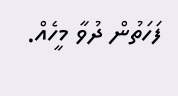ފަހަތުން ދުވާ މީހެއް.